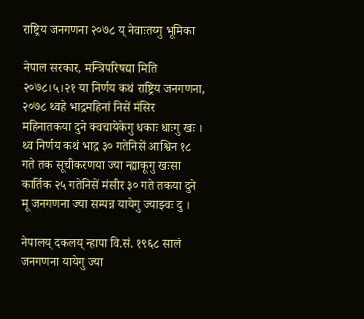राष्ट्रिय जनगणना २०७८ य् नेवाःतय्गु भूमिका

नेपाल सरकार, मन्त्रिपरिषद्या मिति २०७८।५।२१ या निर्णय कथं राष्ट्रिय जनगणना, २०७८ थ्वहे भाद्रमहिनां निसें मंसिर महिनातकया दुने क्वचायेकेगु धकाः धाःगु खः । थ्व निर्णय कथं भाद्र ३० गतेनिसें आश्विन १८ गते तक सूचीकरणया ज्या न्ह्याकूगु खःसा कार्तिक २५ गतेनिसें मंसीर ३० गते तकया दुने मू जनगणना ज्या सम्पन्न यायेगु ज्याझ्वः दु ।

नेपालय् दकलय् न्हापा वि.सं. १९६८ सालं जनगणना यायेगु ज्या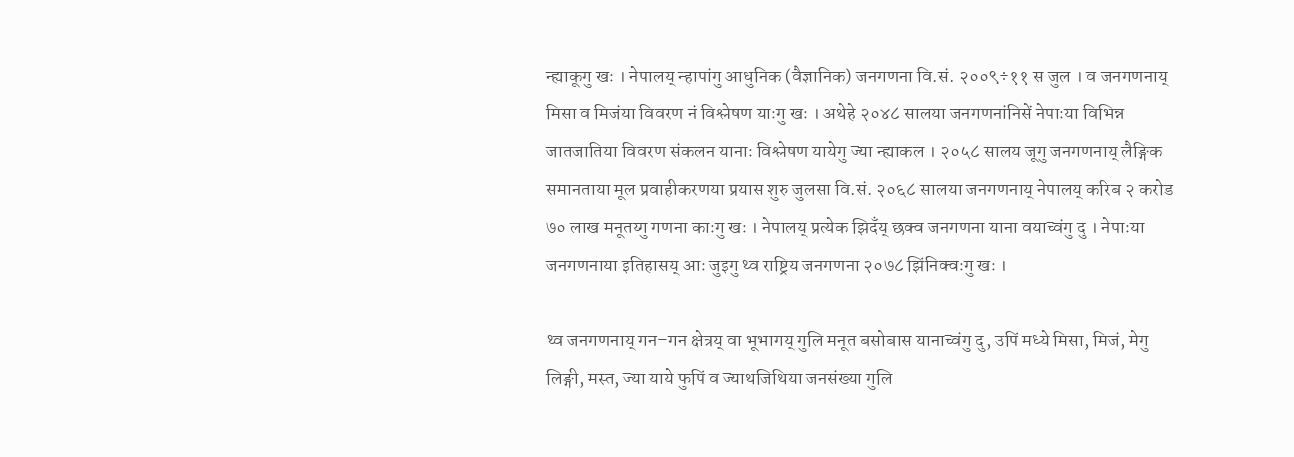न्ह्याकूगु खः । नेपालय् न्हापांगु आधुनिक (वैज्ञानिक) जनगणना वि.सं. २००९÷११ स जुल । व जनगणनाय् मिसा व मिजंया विवरण नं विश्लेषण याःगु खः । अथेहे २०४८ सालया जनगणनांनिसें नेपाःया विभिन्न जातजातिया विवरण संकलन यानाः विश्लेषण यायेगु ज्या न्ह्याकल । २०५८ सालय जूगु जनगणनाय् लैङ्गिक समानताया मूल प्रवाहीकरणया प्रयास शुरु जुलसा वि.सं. २०६८ सालया जनगणनाय् नेपालय् करिब २ करोड ७० लाख मनूतय्गु गणना काःगु खः । नेपालय् प्रत्येक झिदँय् छक्व जनगणना याना वयाच्वंगु दु । नेपाःया जनगणनाया इतिहासय् आः जुइगु थ्व राष्ट्रिय जनगणना २०७८ झिंनिक्वःगु खः ।

थ्व जनगणनाय् गन–गन क्षेत्रय् वा भूभागय् गुलि मनूत बसोबास यानाच्वंगु दु, उपिं मध्ये मिसा, मिजं, मेगु लिङ्गी, मस्त, ज्या याये फुपिं व ज्याथजिथिया जनसंख्या गुलि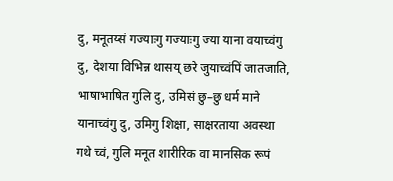दु, मनूतय्सं गज्याःगु गज्याःगु ज्या याना वयाच्वंगु दु, देशया विभिन्न थासय् छरे जुयाच्वंपिं जातजाति, भाषाभाषित गुलि दु, उमिसं छु–छु धर्म माने यानाच्वंगु दु, उमिगु शिक्षा, साक्षरताया अवस्था गथे च्वं, गुलि मनूत शारीरिक वा मानसिक रूपं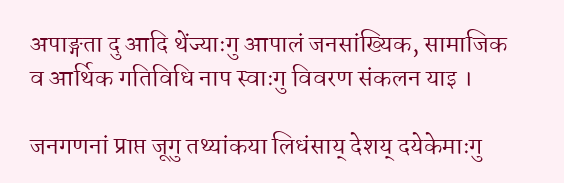अपाङ्गता दु आदि थेंज्याःगु आपालं जनसांख्यिक, सामाजिक व आर्थिक गतिविधि नाप स्वाःगु विवरण संकलन याइ ।

जनगणनां प्राप्त जूगु तथ्यांकया लिधंसाय् देशय् दयेकेमाःगु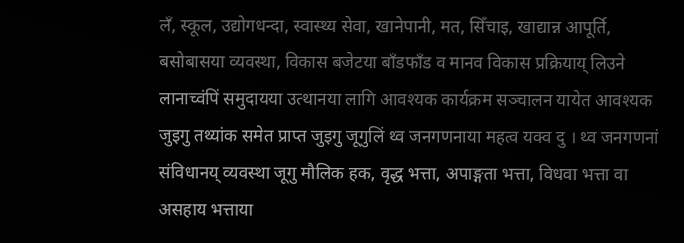लँ, स्कूल, उद्योगधन्दा, स्वास्थ्य सेवा, खानेपानी, मत, सिँचाइ, खाद्यान्न आपूर्ति, बसोबासया व्यवस्था, विकास बजेटया बाँडफाँड व मानव विकास प्रक्रियाय् लिउने लानाच्वंपिं समुदायया उत्थानया लागि आवश्यक कार्यक्रम सञ्चालन यायेत आवश्यक जुइगु तथ्यांक समेत प्राप्त जुइगु जूगुलिं थ्व जनगणनाया महत्व यक्व दु । थ्व जनगणनां संविधानय् व्यवस्था जूगु मौलिक हक, वृद्ध भत्ता, अपाङ्गता भत्ता, विधवा भत्ता वा असहाय भत्ताया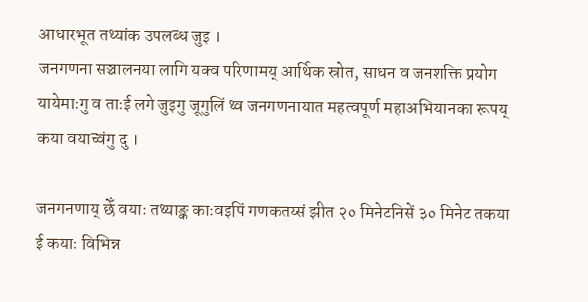आधारभूत तथ्यांक उपलब्ध जुइ ।
जनगणना सञ्चालनया लागि यक्व परिणामय् आर्थिक स्रोत, साधन व जनशक्ति प्रयोग यायेमाःगु व ताःई लगे जुइगु जूगुलिं थ्व जनगणनायात महत्वपूर्ण महाअभियानका रूपय् कया वयाच्वंगु दु ।

जनगनणाय् छेँ वयाः तथ्याङ्क काःवइपिं गणकतय्सं झीत २० मिनेटनिसें ३० मिनेट तकया ई कयाः विभिन्न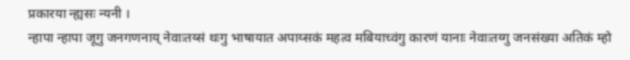प्रकारया न्ह्यसः न्यनी ।
न्हापा न्हापा जूगु जनगणनाय् नेवाःतय्सं थःगु भाषायात अपाय्सकं महत्व मबियाच्वंगु कारणं यानाः नेवाःतय्गु जनसंख्या अतिकं म्हो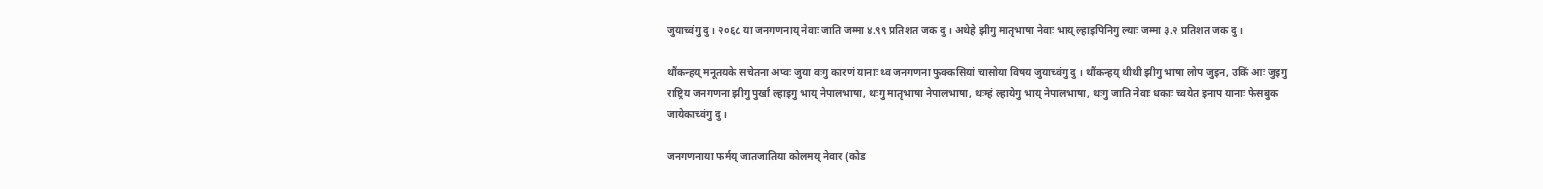जुयाच्वंगु दु । २०६८ या जनगणनाय् नेवाः जाति जम्मा ४.९९ प्रतिशत जक दु । अथेहे झीगु मातृभाषा नेवाः भाय् ल्हाइपिनिगु ल्याः जम्मा ३.२ प्रतिशत जक दु ।

थौंकन्हय् मनूतयके सचेतना अप्वः जुया वःगु कारणं यानाः थ्व जनगणना फुक्कसियां चासोया विषय जुयाच्वंगु दु । थौंकन्हय् थीथी झीगु भाषा लोप जुइन, उकिं आः जुइगु राष्ट्रिय जनगणना झीगु पुर्खां ल्हाइगु भाय् नेपालभाषा, थःगु मातृभाषा नेपालभाषा, थःम्हं ल्हायेगु भाय् नेपालभाषा, थःगु जाति नेवाः धकाः च्वयेत इनाप यानाः फेसबुक जायेकाच्वंगु दु ।

जनगणनाया फर्मय् जातजातिया कोलमय् नेवार (कोड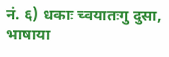नं. ६) धकाः च्वयातःगु दुसा, भाषाया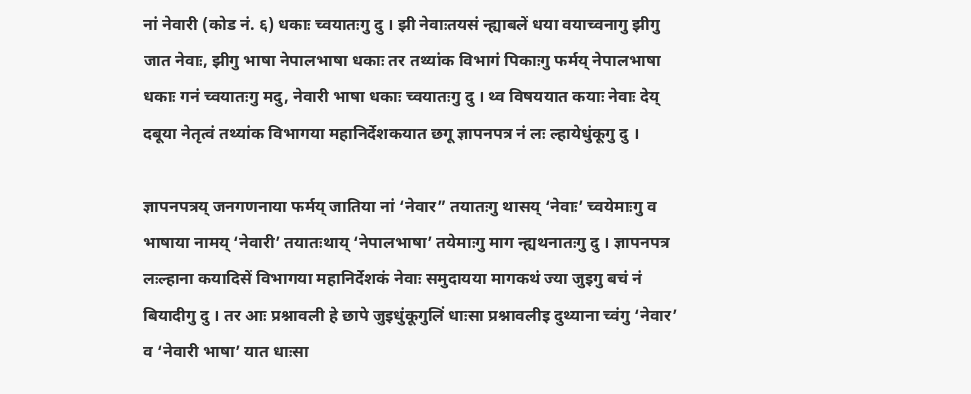नां नेवारी (कोड नं. ६) धकाः च्वयातःगु दु । झी नेवाःतयसं न्ह्याबलें धया वयाच्वनागु झीगु जात नेवाः, झीगु भाषा नेपालभाषा धकाः तर तथ्यांक विभागं पिकाःगु फर्मय् नेपालभाषा धकाः गनं च्वयातःगु मदु, नेवारी भाषा धकाः च्वयातःगु दु । थ्व विषययात कयाः नेवाः देय् दबूया नेतृत्वं तथ्यांक विभागया महानिर्देशकयात छगू ज्ञापनपत्र नं लः ल्हायेधुंकूगु दु ।

ज्ञापनपत्रय् जनगणनाया फर्मय् जातिया नां ‘नेवार” तयातःगु थासय् ‘नेवाः’ च्वयेमाःगु व भाषाया नामय् ‘नेवारी’ तयातःथाय् ‘नेपालभाषा’ तयेमाःगु माग न्ह्यथनातःगु दु । ज्ञापनपत्र लःल्हाना कयादिसें विभागया महानिर्देशकं नेवाः समुदायया मागकथं ज्या जुइगु बचं नं बियादीगु दु । तर आः प्रश्नावली हे छापे जुइधुंकूगुलिं धाःसा प्रश्नावलीइ दुथ्याना च्वंगु ‘नेवार’ व ‘नेवारी भाषा’ यात धाःसा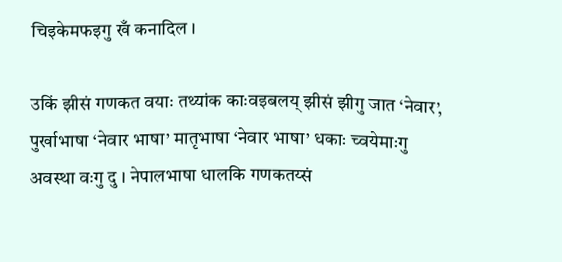चिइकेमफइगु खँ कनादिल ।

उकिं झीसं गणकत वयाः तथ्यांक काःवइबलय् झीसं झीगु जात ‘नेवार’, पुर्खाभाषा ‘नेवार भाषा’ मातृभाषा ‘नेवार भाषा’ धकाः च्वयेमाःगु अवस्था वःगु दु । नेपालभाषा धालकि गणकतय्सं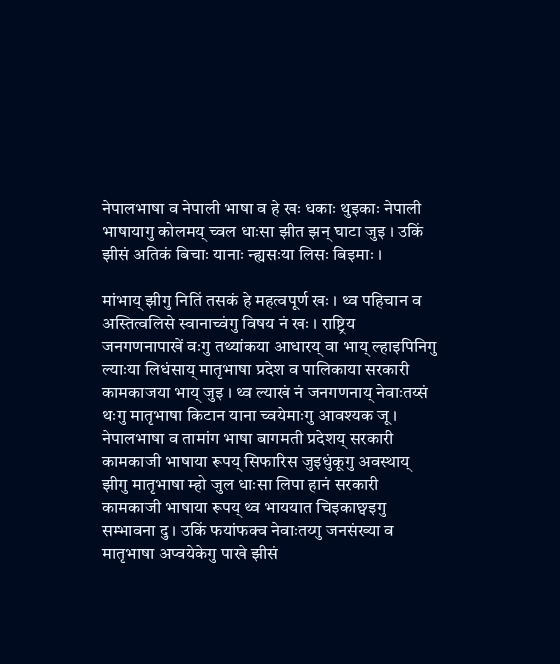नेपालभाषा व नेपाली भाषा व हे खः धकाः थुइकाः नेपाली भाषायागु कोलमय् च्वल धाःसा झीत झन् घाटा जुइ । उकिं झीसं अतिकं बिचाः यानाः न्ह्यसःया लिसः बिइमाः ।

मांभाय् झीगु नितिं तसकं हे महत्वपूर्ण खः । थ्व पहिचान व अस्तित्वलिसे स्वानाच्वंगु विषय नं खः । राष्ट्रिय जनगणनापाखें वःगु तथ्यांकया आधारय् वा भाय् ल्हाइपिनिगु ल्याःया लिधंसाय् मातृभाषा प्रदेश व पालिकाया सरकारी कामकाजया भाय् जुइ । थ्व ल्याखं नं जनगणनाय् नेवाःतय्सं थःगु मातृभाषा किटान याना च्वयेमाःगु आवश्यक जू । नेपालभाषा व तामांग भाषा बागमती प्रदेशय् सरकारी कामकाजी भाषाया रूपय् सिफारिस जुइधुंकूगु अवस्थाय् झीगु मातृभाषा म्हो जुल धाःसा लिपा हानं सरकारी कामकाजी भाषाया रूपय् थ्व भाययात चिइकाछ्वइगु सम्भावना दु । उकिं फयांफक्व नेवाःतय्गु जनसंख्या व मातृभाषा अप्वयेकेगु पाखे झीसं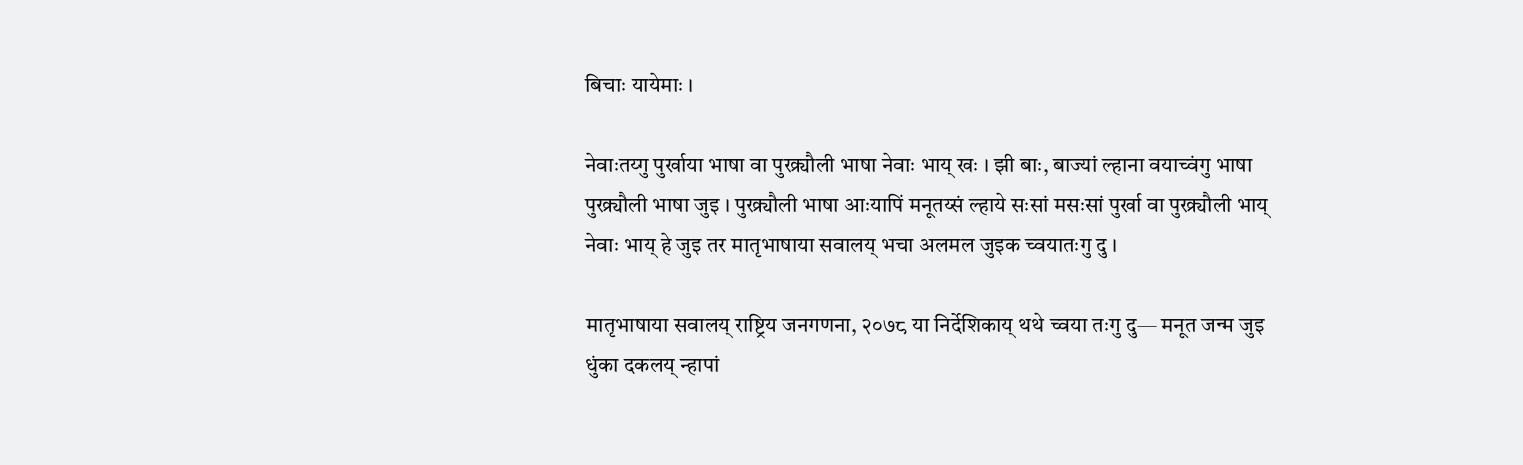बिचाः यायेमाः ।

नेवाःतय्गु पुर्खाया भाषा वा पुख्र्यौली भाषा नेवाः भाय् खः । झी बाः, बाज्यां ल्हाना वयाच्वंगु भाषा पुख्र्यौली भाषा जुइ । पुख्र्यौली भाषा आःयापिं मनूतय्सं ल्हाये सःसां मसःसां पुर्खा वा पुख्र्यौली भाय् नेवाः भाय् हे जुइ तर मातृभाषाया सवालय् भचा अलमल जुइक च्वयातःगु दु ।

मातृभाषाया सवालय् राष्ट्रिय जनगणना, २०७८ या निर्देशिकाय् थथे च्वया तःगु दु— मनूत जन्म जुइ धुंका दकलय् न्हापां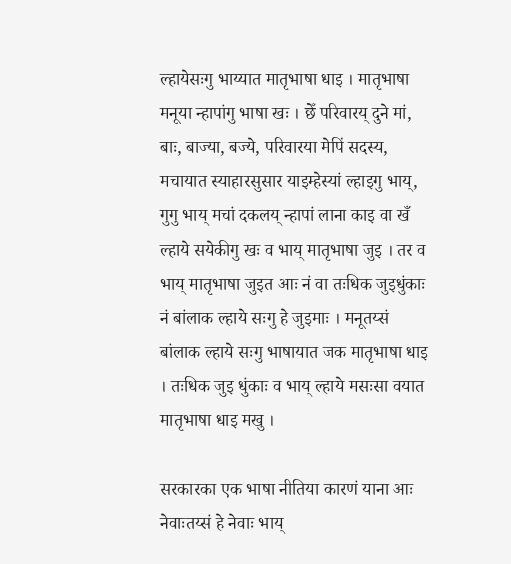ल्हायेसःगु भाय्यात मातृभाषा धाइ । मातृभाषा मनूया न्हापांगु भाषा खः । छेँ परिवारय् दुने मां, बाः, बाज्या, बज्ये, परिवारया मेपिं सदस्य, मचायात स्याहारसुसार याइम्हेस्यां ल्हाइगु भाय्, गुगु भाय् मचां दकलय् न्हापां लाना काइ वा खँ ल्हाये सयेकीगु खः व भाय् मातृभाषा जुइ । तर व भाय् मातृभाषा जुइत आः नं वा तःधिक जुइधुंकाः नं बांलाक ल्हाये सःगु हे जुइमाः । मनूतय्सं बांलाक ल्हाये सःगु भाषायात जक मातृभाषा धाइ । तःधिक जुइ धुंकाः व भाय् ल्हाये मसःसा वयात मातृभाषा धाइ मखु ।

सरकारका एक भाषा नीतिया कारणं याना आः नेवाःतय्सं हे नेवाः भाय्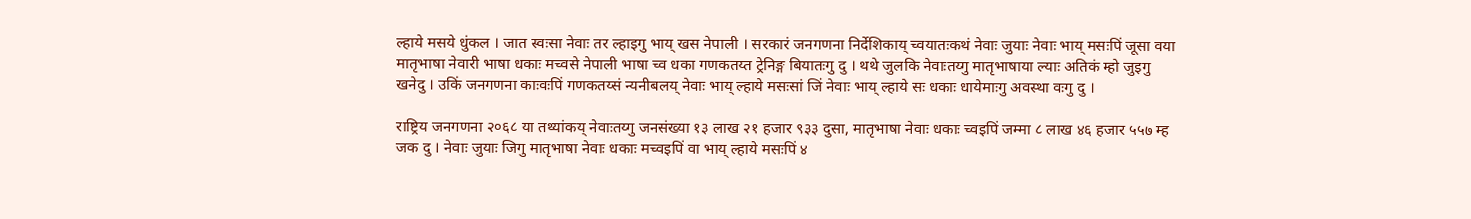ल्हाये मसये धुंकल । जात स्वःसा नेवाः तर ल्हाइगु भाय् खस नेपाली । सरकारं जनगणना निर्देशिकाय् च्वयातःकथं नेवाः जुयाः नेवाः भाय् मसःपिं जूसा वया मातृभाषा नेवारी भाषा धकाः मच्वसे नेपाली भाषा च्व धका गणकतय्त ट्रेनिङ्ग बियातःगु दु । थथे जुलकि नेवाःतय्गु मातृभाषाया ल्याः अतिकं म्हो जुइगु खनेदु । उकिं जनगणना काःवःपिं गणकतय्सं न्यनीबलय् नेवाः भाय् ल्हाये मसःसां जिं नेवाः भाय् ल्हाये सः धकाः धायेमाःगु अवस्था वःगु दु ।

राष्ट्रिय जनगणना २०६८ या तथ्यांकय् नेवाःतय्गु जनसंख्या १३ लाख २१ हजार ९३३ दुसा, मातृभाषा नेवाः धकाः च्वइपिं जम्मा ८ लाख ४६ हजार ५५७ म्ह जक दु । नेवाः जुयाः जिगु मातृभाषा नेवाः धकाः मच्वइपिं वा भाय् ल्हाये मसःपिं ४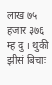लाख ७५ हजार ३७६ म्ह दु । थुकी झीसं बिचाः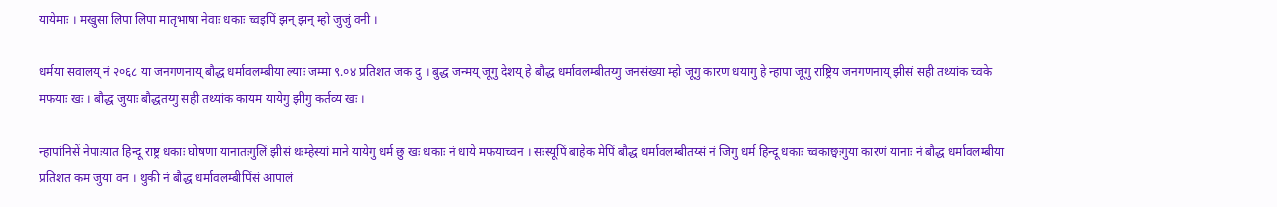यायेमाः । मखुसा लिपा लिपा मातृभाषा नेवाः धकाः च्वइपिं झन् झन् म्हो जुजुं वनी ।

धर्मया सवालय् नं २०६८ या जनगणनाय् बौद्ध धर्मावलम्बीया ल्याः जम्मा ९.०४ प्रतिशत जक दु । बुद्ध जन्मय् जूगु देशय् हे बौद्ध धर्मावलम्बीतय्गु जनसंख्या म्हो जूगु कारण धयागु हे न्हापा जूगु राष्ट्रिय जनगणनाय् झीसं सही तथ्यांक च्वके मफयाः खः । बौद्ध जुयाः बौद्धतय्गु सही तथ्यांक कायम यायेगु झीगु कर्तव्य खः ।

न्हापांनिसें नेपाःयात हिन्दू राष्ट्र धकाः घोषणा यानातःगुलिं झीसं थःम्हेस्यां माने यायेगु धर्म छु खः धकाः नं धाये मफयाच्वन । सःस्यूपिं बाहेक मेपिं बौद्ध धर्मावलम्बीतय्सं नं जिगु धर्म हिन्दू धकाः च्वकाछ्वःगुया कारणं यानाः नं बौद्ध धर्मावलम्बीया प्रतिशत कम जुया वन । थुकी नं बौद्ध धर्मावलम्बीपिंसं आपालं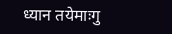ध्यान तयेमाःगु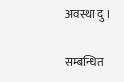अवस्था दु ।

सम्बन्धित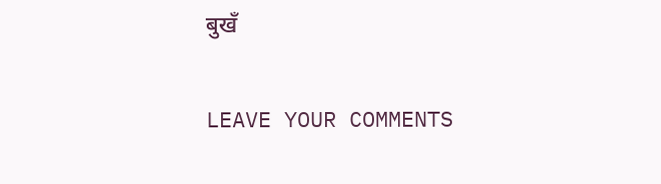बुखँ

LEAVE YOUR COMMENTS